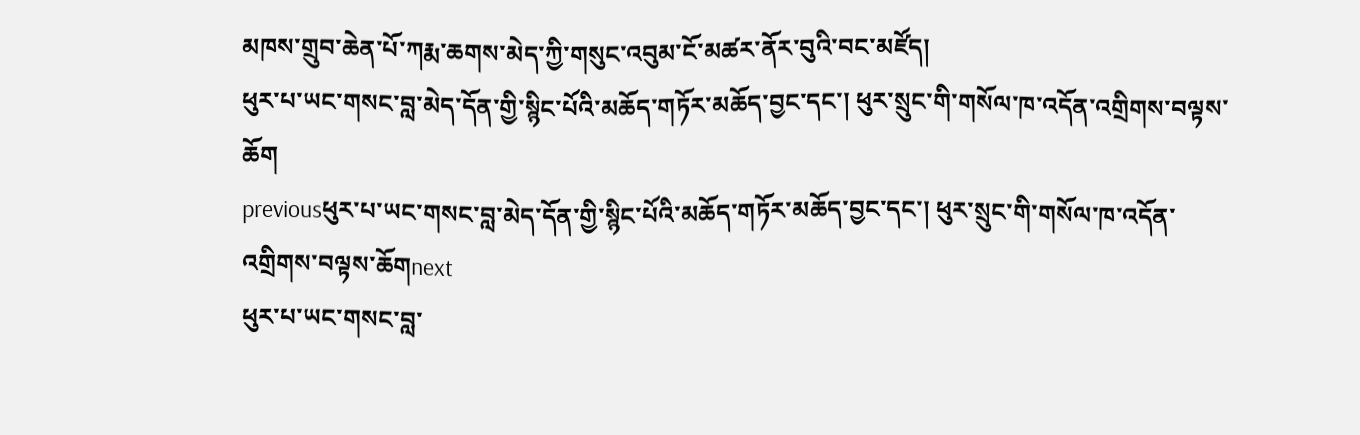མཁས་གྲུབ་ཆེན་པོ་ཀརྨ་ཆགས་མེད་ཀྱི་གསུང་འབུམ་ངོ་མཚར་ནོར་བུའི་བང་མཛོད།
ཕུར་པ་ཡང་གསང་བླ་མེད་དོན་གྱི་སྙིང་པོའི་མཆོད་གཏོར་མཆོད་བྱང་དང་། ཕུར་སྲུང་གི་གསོལ་ཁ་འདོན་འགྲིགས་བལྟས་ཆོག
previousཕུར་པ་ཡང་གསང་བླ་མེད་དོན་གྱི་སྙིང་པོའི་མཆོད་གཏོར་མཆོད་བྱང་དང་། ཕུར་སྲུང་གི་གསོལ་ཁ་འདོན་འགྲིགས་བལྟས་ཆོགnext
ཕུར་པ་ཡང་གསང་བླ་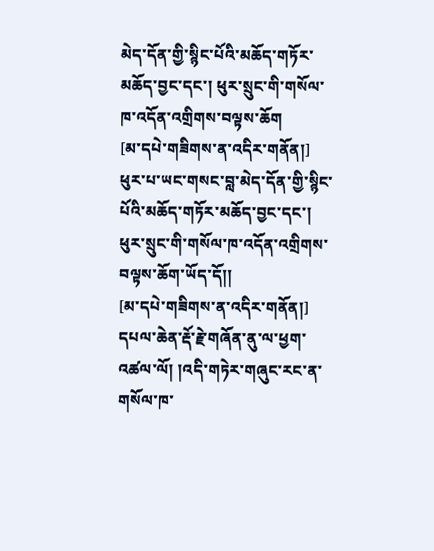མེད་དོན་གྱི་སྙིང་པོའི་མཆོད་གཏོར་མཆོད་བྱང་དང་། ཕུར་སྲུང་གི་གསོལ་ཁ་འདོན་འགྲིགས་བལྟས་ཆོག
[མ་དཔེ་གཟིགས་ན་འདིར་གནོན།]
ཕུར་པ་ཡང་གསང་བླ་མེད་དོན་གྱི་སྙིང་པོའི་མཆོད་གཏོར་མཆོད་བྱང་དང་། ཕུར་སྲུང་གི་གསོལ་ཁ་འདོན་འགྲིགས་བལྟས་ཆོག་ཡོད་དོ།།
[མ་དཔེ་གཟིགས་ན་འདིར་གནོན།]
དཔལ་ཆེན་རྡོ་རྗེ་གཞོན་ནུ་ལ་ཕྱག་འཚལ་ལོ། །འདི་གཏེར་གཞུང་རང་ན་གསོལ་ཁ་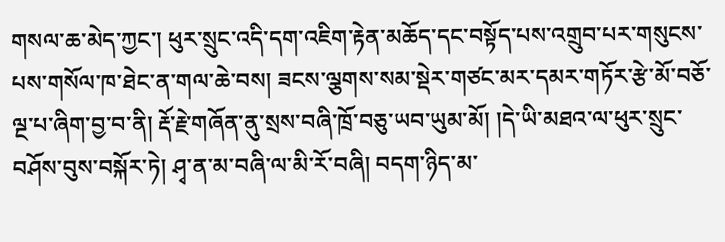གསལ་ཆ་མེད་ཀྱང་། ཕུར་སྲུང་འདི་དག་འཇིག་རྟེན་མཆོད་དང་བསྟོད་པས་འགྲུབ་པར་གསུངས་པས་གསོལ་ཁ་ཐེང་ན་གལ་ཆེ་བས། ཟངས་ལྕགས་སམ་སྡེར་གཙང་མར་དམར་གཏོར་རྩེ་མོ་བཅོ་ལྔ་པ་ཞིག་བྱ་བ་ནི། རྡོ་རྗེ་གཞོན་ནུ་སྲས་བཞི་ཁྲོ་བཅུ་ཡབ་ཡུམ་མོ། །དེ་ཡི་མཐའ་ལ་ཕུར་སྲུང་བཤོས་བུས་བསྐོར་ཏེ། ཤྭ་ན་མ་བཞི་ལ་མི་རོ་བཞི། བདག་ཉིད་མ་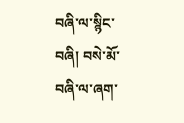བཞི་ལ་སྙིང་བཞི། བསེ་མོ་བཞི་ལ་ཞག་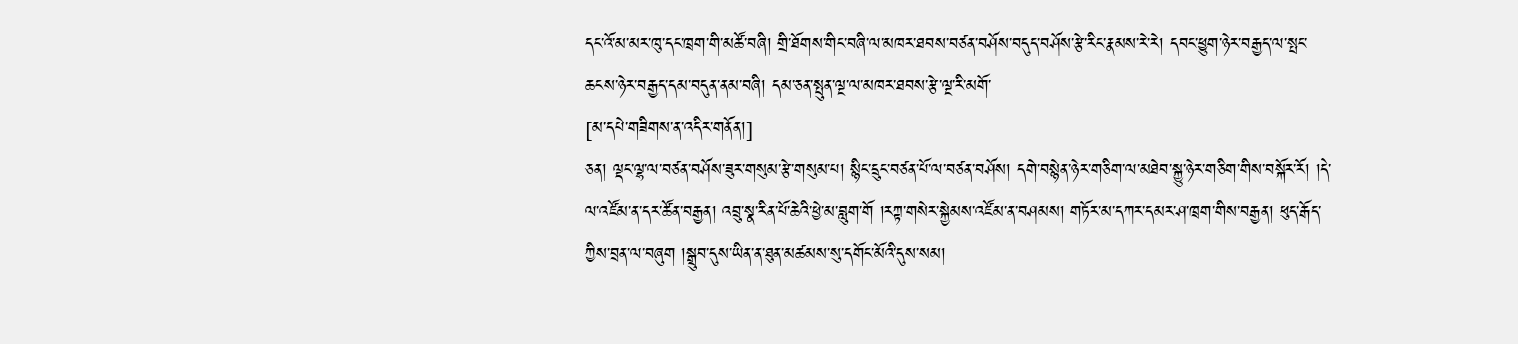དང་འོ་མ་མར་ཁུ་དང་ཁྲག་གི་མཚོ་བཞི། གྲི་ཐོགས་གིང་བཞི་ལ་མཁར་ཐབས་བཙན་བཤོས་བདུད་བཤོས་རྩེ་རིང་རྣམས་རེ་རེ། དབང་ཕྱུག་ཉེར་བརྒྱད་ལ་སྤང་ཆངས་ཉེར་བརྒྱད་དམ་བདུན་ནམ་བཞི། དམ་ཅན་སྤུན་ལྔ་ལ་མཁར་ཐབས་རྩེ་ལྔ་རི་མགོ་
[མ་དཔེ་གཟིགས་ན་འདིར་གནོན།]
ཅན། ལྡང་ལྷ་ལ་བཙན་བཤོས་ཟུར་གསུམ་རྩེ་གསུམ་པ། སྙིང་དྲུང་བཙན་པོ་ལ་བཙན་བཤོས། དགེ་བསྙེན་ཉེར་གཅིག་ལ་མཐེབ་སྐྱུ་ཉེར་གཅིག་གིས་བསྐོར་རོ། །དེ་ལ་འཛོམ་ན་དར་ཚོན་བརྒྱན། འབྲུ་སྣ་རིན་པོ་ཆེའི་ཕྱེ་མ་བླུག་གོ །རཀྟ་གསེར་སྐྱེམས་འཛོམ་ན་བཤམས། གཏོར་མ་དཀར་དམར་ཤ་ཁྲག་གིས་བརྒྱན། ཕུད་རྒོད་ཀྱིས་བྲན་ལ་བཞུག །སྒྲུབ་དུས་ཡིན་ན་ཐུན་མཚམས་སུ་དགོང་མོའི་དུས་སམ།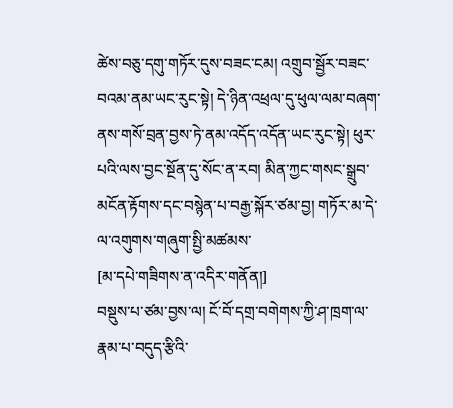ཚེས་བཅུ་དགུ་གཏོར་དུས་བཟང་ངམ། འགྲུབ་སྦྱོར་བཟང་བའམ་ནམ་ཡང་རུང་སྟེ། དེ་ཉིན་འཕྲལ་དུ་ཕུལ་ལམ་བཞག་ནས་གསོ་བྲན་བྱས་ཏེ་ནམ་འདོད་འདོན་ཡང་རུང་སྟེ། ཕུར་པའི་ལས་བྱང་སྔོན་དུ་སོང་ན་རབ། མིན་ཀྱང་གསང་སྒྲུབ་མངོན་རྟོགས་དང་བསྙེན་པ་བརྒྱ་སྐོར་ཙམ་བྱ། གཏོར་མ་དེ་ལ་འགུགས་གཞུག་སྤྱི་མཚམས་
[མ་དཔེ་གཟིགས་ན་འདིར་གནོན།]
བསྡུས་པ་ཙམ་བྱས་ལ། ངོ་བོ་དགྲ་བགེགས་ཀྱི་ཤ་ཁྲག་ལ་རྣམ་པ་བདུད་རྩིའི་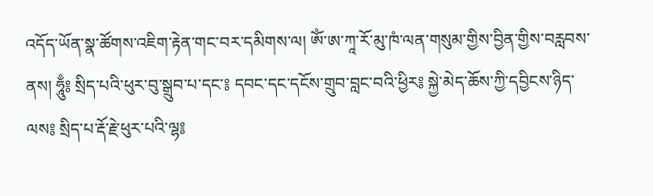འདོད་ཡོན་སྣ་ཚོགས་འཇིག་རྟེན་གང་བར་དམིགས་ལ། ཨོཾ་ཨ་ཀཱ་རོ་མུ་ཁཾ་ལན་གསུམ་གྱིས་བྱིན་གྱིས་བརླབས་ནས། ཧཱུྃ༔ སྲིད་པའི་ཕུར་བུ་སྒྲུབ་པ་དང་༔ དབང་དང་དངོས་གྲུབ་བླང་བའི་ཕྱིར༔ སྐྱེ་མེད་ཆོས་ཀྱི་དབྱིངས་ཉིད་ལས༔ སྲིད་པ་རྡོ་རྗེ་ཕུར་པའི་ལྷ༔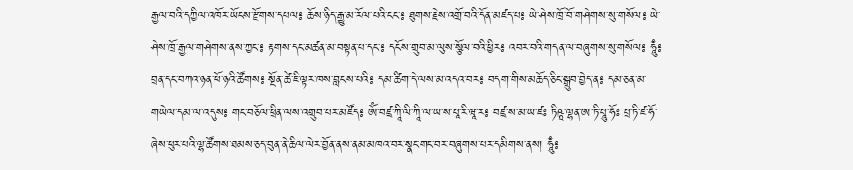རྒྱལ་བའི་དཀྱིལ་འཁོར་ཡོངས་རྫོགས་དཔལ༔ ཆོས་ཉིད་རྒྱུ་མ་རོལ་པའི་ངང་༔ ཐུགས་རྗེས་འགྲོ་བའི་དོན་མཛད་པ༔ ཡེ་ཤེས་ཁྲོ་བོ་གཤེགས་སུ་གསོལ༔ ཡེ་ཤེས་ཁྲོ་རྒྱལ་གཤེགས་ནས་ཀྱང་༔ རྟགས་དང་མཚན་མ་བསྟན་པ་དང་༔ དངོས་གྲུབ་མ་ལུས་སྩོལ་བའི་ཕྱིར༔ འབར་བའི་གདན་ལ་བཞུགས་སུ་གསོལ༔ ཧཱུྃ༔ བྲན་དང་བཀའ་ཉན་ཕོ་ཉའི་ཚོགས༔ སྔོན་ཚེ་ཇི་ལྟར་ཁས་བླངས་པའི༔ དམ་ཚིག་དེ་ལས་མ་འདའ་བར༔ བདག་གིས་མཆོད་ཅིང་སྒྲུབ་བྱེད་ན༔ དམ་ཅན་མ་གཡེལ་དམ་ལ་འདུས༔ གང་བཅོལ་ཕྲིན་ལས་འགྲུབ་པར་མཛོད༔ ཨོཾ་བཛྲ་ཀཱི་ལི་ཀཱི་ལ་ཡ་ས་པཱ་རི་ཝཱ་ར༔ བཛྲ་ས་མ་ཡ་ཛཿ ཏིཥྛ་ལྷན་ཨ་ཏི་པཱུ་ཧོཿ པྲ་ཏི་ཛ་ཧོ་ཞེས་ཕུར་པའི་ལྷ་ཚོགས་ཐམས་ཅད་བུན་ནེ་ཆིལ་ལེར་བྱོན་ནས་ནམ་མཁའ་བར་སྣང་གང་བར་བཞུགས་པར་དམིགས་ནས། ཧཱུྃ༔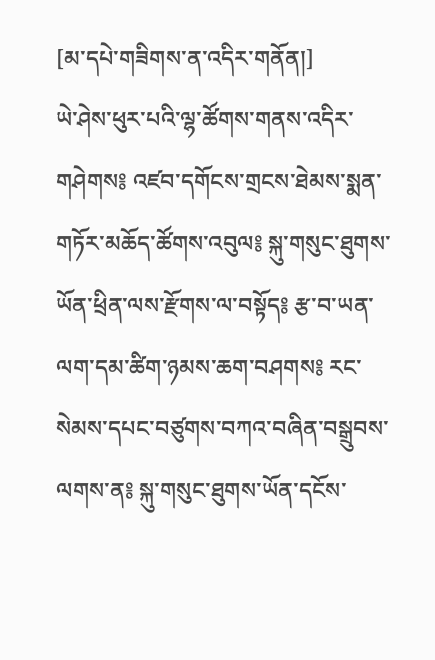[མ་དཔེ་གཟིགས་ན་འདིར་གནོན།]
ཡེ་ཤེས་ཕུར་པའི་ལྷ་ཚོགས་གནས་འདིར་གཤེགས༔ འཛབ་དགོངས་གྲངས་ཐེམས་སྨན་གཏོར་མཆོད་ཚོགས་འབུལ༔ སྐུ་གསུང་ཐུགས་ཡོན་ཕྲིན་ལས་རྫོགས་ལ་བསྟོད༔ རྩ་བ་ཡན་ལག་དམ་ཚིག་ཉམས་ཆག་བཤགས༔ རང་སེམས་དཔང་བཙུགས་བཀའ་བཞིན་བསྒྲུབས་ལགས་ན༔ སྐུ་གསུང་ཐུགས་ཡོན་དངོས་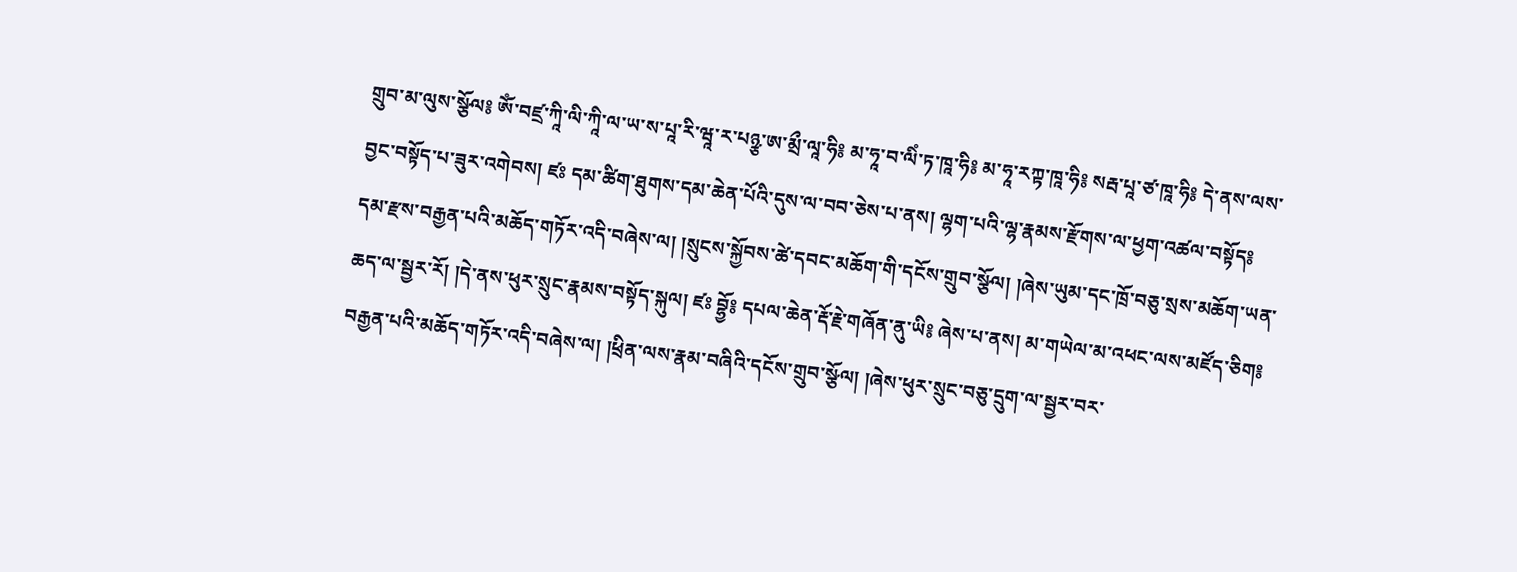གྲུབ་མ་ལུས་སྩོལ༔ ཨོཾ་བཛྲ་ཀཱི་ལི་ཀཱི་ལ་ཡ་ས་པཱ་རི་ཝཱ་ར་པཉྩ་ཨ་མྲྀ་ལཱ་ཧི༔ མ་ཧཱ་བ་ལིཾ་ཏ་ཁཱ་ཧི༔ མ་ཧཱ་རཀྟ་ཁཱ་ཧི༔ སརྦ་པཱ་ཙ་ཁཱ་ཧི༔ དེ་ནས་ལས་བྱང་བསྟོད་པ་ཟུར་འགེབས། ཛཿ དམ་ཚིག་ཐུགས་དམ་ཆེན་པོའི་དུས་ལ་བབ་ཅེས་པ་ནས། ལྷག་པའི་ལྷ་རྣམས་རྫོགས་ལ་ཕྱག་འཚལ་བསྟོད༔ དམ་རྫས་བརྒྱན་པའི་མཆོད་གཏོར་འདི་བཞེས་ལ། །སྲུངས་སྐྱོབས་ཚེ་དབང་མཆོག་གི་དངོས་གྲུབ་སྩོལ། །ཞེས་ཡུམ་དང་ཁྲོ་བཅུ་སྲས་མཆོག་ཡན་ཆད་ལ་སྦྱར་རོ། །དེ་ནས་ཕུར་སྲུང་རྣམས་བསྟོད་སྐུལ། ཛཿ བྷྱོ༔ དཔལ་ཆེན་རྡོ་རྗེ་གཞོན་ནུ་ཡི༔ ཞེས་པ་ནས། མ་གཡེལ་མ་འཕང་ལས་མཛོད་ཅིག༔ བརྒྱན་པའི་མཆོད་གཏོར་འདི་བཞེས་ལ། །ཕྲིན་ལས་རྣམ་བཞིའི་དངོས་གྲུབ་སྩོལ། །ཞེས་ཕུར་སྲུང་བཅུ་དྲུག་ལ་སྦྱར་བར་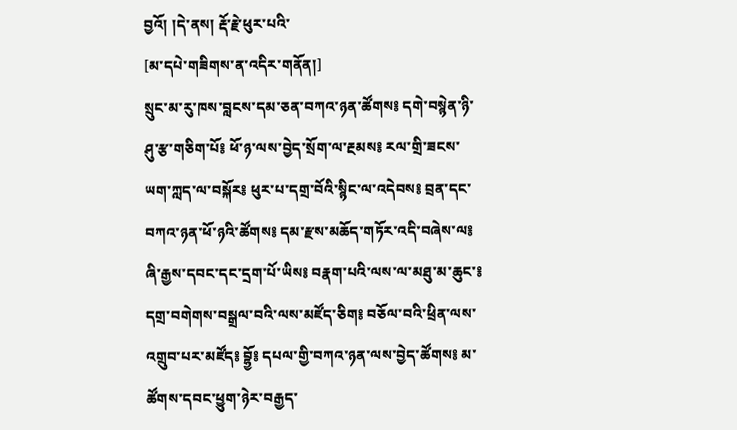བྱའོ། །དེ་ནས། རྡོ་རྗེ་ཕུར་པའི་
[མ་དཔེ་གཟིགས་ན་འདིར་གནོན།]
སྲུང་མ་རུ་ཁས་བླངས་དམ་ཅན་བཀའ་ཉན་ཚོགས༔ དགེ་བསྙེན་ཉི་ཤུ་རྩ་གཅིག་པོ༔ ཕོ་ཉ་ལས་བྱེད་སྲོག་ལ་རྔམས༔ རལ་གྲི་ཟངས་ཡག་ཀླད་ལ་བསྐོར༔ ཕུར་པ་དགྲ་བོའི་སྙིང་ལ་འདེབས༔ བྲན་དང་བཀའ་ཉན་ཕོ་ཉའི་ཚོགས༔ དམ་རྫས་མཆོད་གཏོར་འདི་བཞེས་ལ༔ ཞི་རྒྱས་དབང་དང་དྲག་པོ་ཡིས༔ བརྣག་པའི་ལས་ལ་མཐུ་མ་ཆུང་༔ དགྲ་བགེགས་བསྒྲལ་བའི་ལས་མཛོད་ཅིག༔ བཅོལ་བའི་ཕྲིན་ལས་འགྲུབ་པར་མཛོད༔ བྷྱོ༔ དཔལ་གྱི་བཀའ་ཉན་ལས་བྱེད་ཚོགས༔ མ་ཚོགས་དབང་ཕྱུག་ཉེར་བརྒྱད་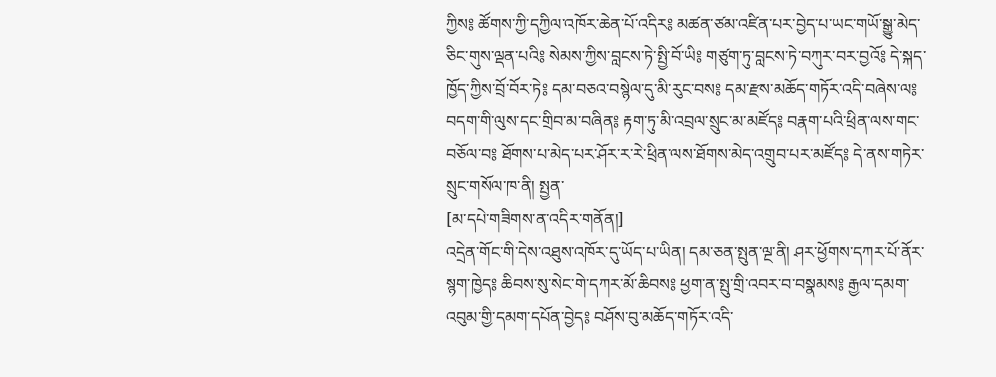ཀྱིས༔ ཚོགས་ཀྱི་དཀྱིལ་འཁོར་ཆེན་པོ་འདིར༔ མཚན་ཙམ་འཛིན་པར་བྱེད་པ་ཡང་གཡོ་སྒྱུ་མེད་ཅིང་གུས་ལྡན་པའི༔ སེམས་ཀྱིས་བླངས་ཏེ་སྤྱི་བོ་ཡི༔ གཙུག་ཏུ་བླངས་ཏེ་བཀུར་བར་བྱའོ༔ དེ་སྐད་ཁྱོད་ཀྱིས་བྲོ་བོར་ཏེ༔ དམ་བཅའ་བསྙེལ་དུ་མི་རུང་བས༔ དམ་རྫས་མཆོད་གཏོར་འདི་བཞེས་ལ༔ བདག་གི་ལུས་དང་གྲིབ་མ་བཞིན༔ རྟག་ཏུ་མི་འབྲལ་སྲུང་མ་མཛོད༔ བརྣག་པའི་ཕྲིན་ལས་གང་བཅོལ་བ༔ ཐོགས་པ་མེད་པར་ཤོར་ར་རེ་ཕྲིན་ལས་ཐོགས་མེད་འགྲུབ་པར་མཛོད༔ དེ་ནས་གཏེར་སྲུང་གསོལ་ཁ་ནི། སྤྱན་
[མ་དཔེ་གཟིགས་ན་འདིར་གནོན།]
འདྲེན་གོང་གི་དེས་འཐུས་འཁོར་དུ་ཡོད་པ་ཡིན། དམ་ཅན་སྤུན་ལྔ་ནི། ཤར་ཕྱོགས་དཀར་པོ་ནོར་སྙག་ཁྱེད༔ ཆིབས་སུ་སེང་གེ་དཀར་མོ་ཆིབས༔ ཕྱག་ན་སྤུ་གྲི་འབར་བ་བསྣམས༔ རྒྱལ་དམག་འབུམ་གྱི་དམག་དཔོན་བྱེད༔ བཤོས་བུ་མཆོད་གཏོར་འདི་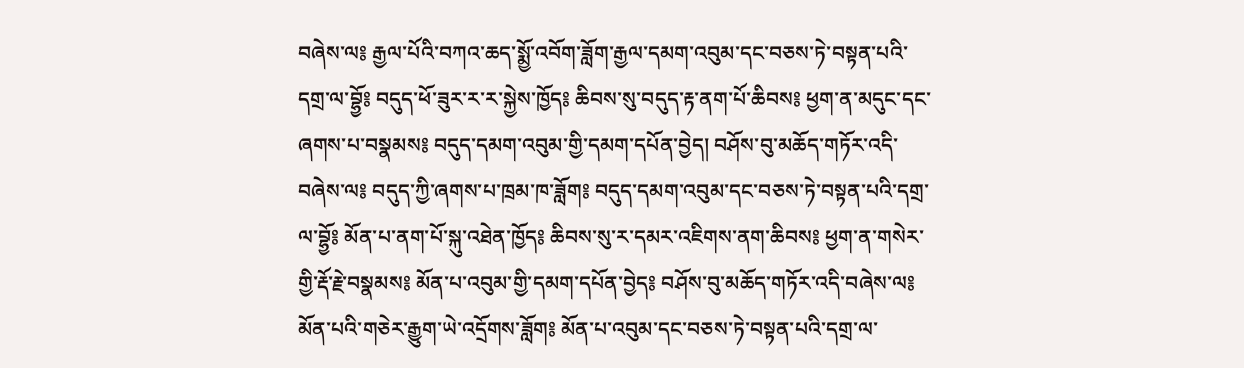བཞེས་ལ༔ རྒྱལ་པོའི་བཀའ་ཆད་སྨྱོ་འབོག་ཟློག་རྒྱལ་དམག་འབུམ་དང་བཅས་ཏེ་བསྟན་པའི་དགྲ་ལ་བྷྱོ༔ བདུད་ཕོ་ཟུར་ར་ར་སྐྱེས་ཁྱོད༔ ཆིབས་སུ་བདུད་རྟ་ནག་པོ་ཆིབས༔ ཕྱག་ན་མདུང་དང་ཞགས་པ་བསྣམས༔ བདུད་དམག་འབུམ་གྱི་དམག་དཔོན་བྱེད། བཤོས་བུ་མཆོད་གཏོར་འདི་བཞེས་ལ༔ བདུད་ཀྱི་ཞགས་པ་ཁྲམ་ཁ་ཟློག༔ བདུད་དམག་འབུམ་དང་བཅས་ཏེ་བསྟན་པའི་དགྲ་ལ་བྷྱོ༔ མོན་པ་ནག་པོ་སྐུ་འཐེན་ཁྱོད༔ ཆིབས་སུ་ར་དམར་འཇིགས་ནག་ཆིབས༔ ཕྱག་ན་གསེར་གྱི་རྡོ་རྗེ་བསྣམས༔ མོན་པ་འབུམ་གྱི་དམག་དཔོན་བྱེད༔ བཤོས་བུ་མཆོད་གཏོར་འདི་བཞེས་ལ༔ མོན་པའི་གཅེར་རྒྱུག་ཡེ་འདྲོགས་ཟློག༔ མོན་པ་འབུམ་དང་བཅས་ཏེ་བསྟན་པའི་དགྲ་ལ་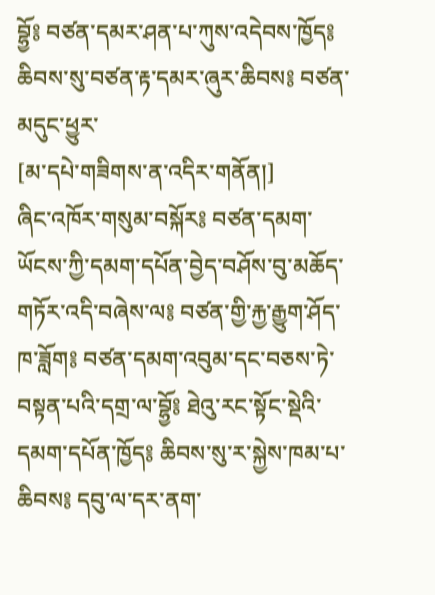བྷྱོ༔ བཙན་དམར་ཤན་པ་ཀུས་འདེབས་ཁྱོད༔ ཆིབས་སུ་བཙན་རྟ་དམར་ཞུར་ཆིབས༔ བཙན་མདུང་ཕྱུར་
[མ་དཔེ་གཟིགས་ན་འདིར་གནོན།]
ཞིང་འཁོར་གསུམ་བསྐོར༔ བཙན་དམག་ཡོངས་ཀྱི་དམག་དཔོན་བྱེད་བཤོས་བུ་མཆོད་གཏོར་འདི་བཞེས་ལ༔ བཙན་གྱི་རྐྱ་རྒྱུག་ཤོད་ཁ་ཟློག༔ བཙན་དམག་འབུམ་དང་བཅས་ཏེ་བསྟན་པའི་དགྲ་ལ་བྷྱོ༔ ཐེའུ་རང་སྟོང་སྡེའི་དམག་དཔོན་ཁྱོད༔ ཆིབས་སུ་ར་སྐྱེས་ཁམ་པ་ཆིབས༔ དབུ་ལ་དར་ནག་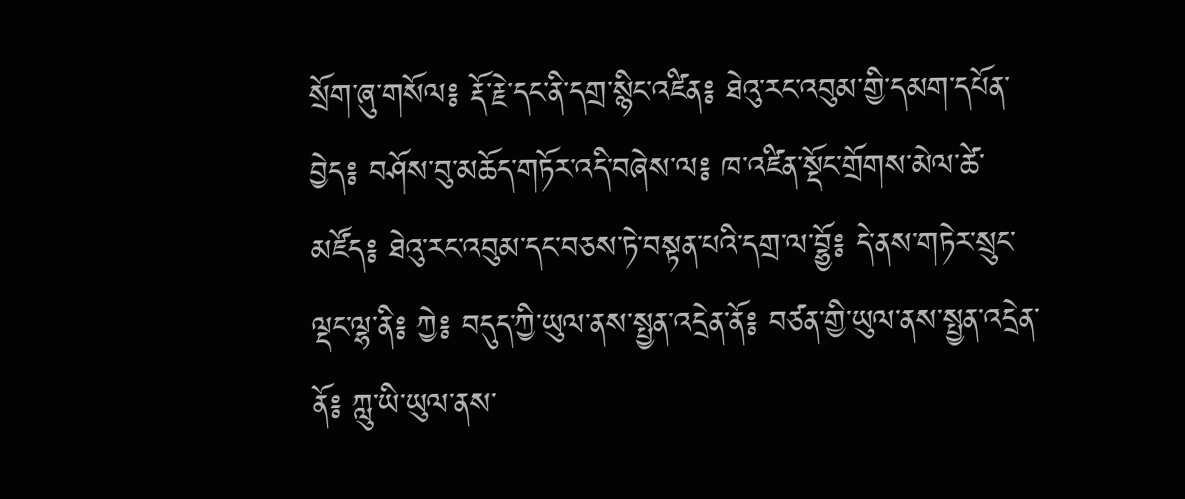སྲོག་ཞུ་གསོལ༔ རྡོ་རྗེ་དང་ནི་དགྲ་སྙིང་འཛིན༔ ཐེའུ་རང་འབུམ་གྱི་དམག་དཔོན་བྱེད༔ བཤོས་བུ་མཆོད་གཏོར་འདི་བཞེས་ལ༔ ཁ་འཛིན་སྡོང་གྲོགས་མེལ་ཚེ་མཛོད༔ ཐེའུ་རང་འབུམ་དང་བཅས་ཏེ་བསྟན་པའི་དགྲ་ལ་བྷྱོ༔ དེ་ནས་གཏེར་སྲུང་ལྡང་ལྷ་ནི༔ ཀྱེ༔ བདུད་ཀྱི་ཡུལ་ནས་སྤྱན་འདྲེན་ནོ༔ བཙན་གྱི་ཡུལ་ནས་སྤྱན་འདྲེན་ནོ༔ ཀླུ་ཡི་ཡུལ་ནས་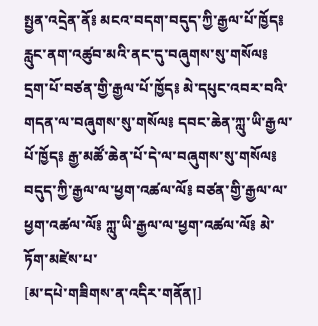སྤྱན་འདྲེན་ནོ༔ མངའ་བདག་བདུད་ཀྱི་རྒྱལ་པོ་ཁྱོད༔ རླུང་ནག་འཚུབ་མའི་ནང་དུ་བཞུགས་སུ་གསོལ༔ དྲག་པོ་བཙན་གྱི་རྒྱལ་པོ་ཁྱོད༔ མེ་དཔུང་འབར་བའི་གདན་ལ་བཞུགས་སུ་གསོལ༔ དབང་ཆེན་ཀླུ་ཡི་རྒྱལ་པོ་ཁྱོད༔ རྒྱ་མཚོ་ཆེན་པོ་དེ་ལ་བཞུགས་སུ་གསོལ༔ བདུད་ཀྱི་རྒྱལ་ལ་ཕྱག་འཚལ་ལོ༔ བཙན་གྱི་རྒྱལ་ལ་ཕྱག་འཚལ་ལོ༔ ཀླུ་ཡི་རྒྱལ་ལ་ཕྱག་འཚལ་ལོ༔ མེ་ཏོག་མཛེས་པ་
[མ་དཔེ་གཟིགས་ན་འདིར་གནོན།]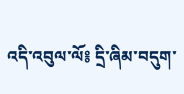འདི་འབུལ་ལོ༔ དྲི་ཞིམ་བདུག་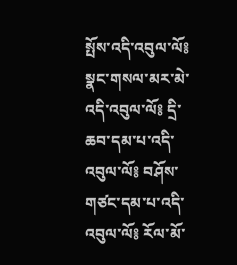སྤོས་འདི་འབུལ་ལོ༔ སྣང་གསལ་མར་མེ་འདི་འབུལ་ལོ༔ དྲི་ཆབ་དམ་པ་འདི་འབུལ་ལོ༔ བཤོས་གཙང་དམ་པ་འདི་འབུལ་ལོ༔ རོལ་མོ་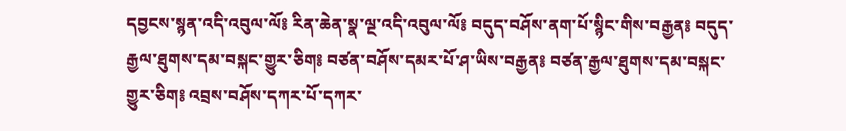དབྱངས་སྙན་འདི་འབུལ་ལོ༔ རིན་ཆེན་སྣ་ལྔ་འདི་འབུལ་ལོ༔ བདུད་བཤོས་ནག་པོ་སྙིང་གིས་བརྒྱན༔ བདུད་རྒྱལ་ཐུགས་དམ་བསྐང་གྱུར་ཅིག༔ བཙན་བཤོས་དམར་པོ་ཤ་ཡིས་བརྒྱན༔ བཙན་རྒྱལ་ཐུགས་དམ་བསྐང་གྱུར་ཅིག༔ འབྲས་བཤོས་དཀར་པོ་དཀར་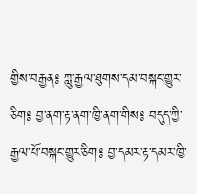གྱིས་བརྒྱན༔ ཀླུ་རྒྱལ་ཐུགས་དམ་བསྐང་གྱུར་ཅིག༔ བྱ་ནག་རྟ་ནག་ཁྱི་ནག་གིས༔ བདུད་ཀྱི་རྒྱལ་པོ་བསྐང་གྱུར་ཅིག༔ བྱ་དམར་རྟ་དམར་ཁྱི་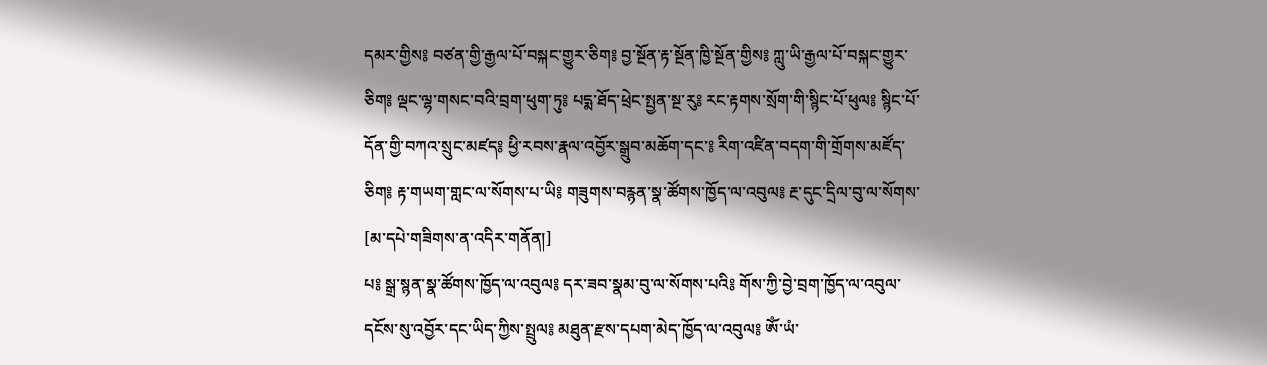དམར་གྱིས༔ བཙན་གྱི་རྒྱལ་པོ་བསྐང་གྱུར་ཅིག༔ བྱ་སྔོན་རྟ་སྔོན་ཁྱི་སྔོན་གྱིས༔ ཀླུ་ཡི་རྒྱལ་པོ་བསྐང་གྱུར་ཅིག༔ ལྡང་ལྷ་གསང་བའི་བྲག་ཕུག་ཏུ༔ པདྨ་ཐོད་ཕྲེང་སྤྱན་སྔ་རུ༔ རང་རྟགས་སྲོག་གི་སྙིང་པོ་ཕུལ༔ སྙིང་པོ་དོན་གྱི་བཀའ་སྲུང་མཛད༔ ཕྱི་རབས་རྣལ་འབྱོར་སྒྲུབ་མཆོག་དང་༔ རིག་འཛིན་བདག་གི་གྲོགས་མཛོད་ཅིག༔ རྟ་གཡག་གླང་ལ་སོགས་པ་ཡི༔ གཟུགས་བརྙན་སྣ་ཚོགས་ཁྱོད་ལ་འབུལ༔ རྔ་དུང་དྲིལ་བུ་ལ་སོགས་
[མ་དཔེ་གཟིགས་ན་འདིར་གནོན།]
པ༔ སྒྲ་སྙན་སྣ་ཚོགས་ཁྱོད་ལ་འབུལ༔ དར་ཟབ་སྣམ་བུ་ལ་སོགས་པའི༔ གོས་ཀྱི་བྱེ་བྲག་ཁྱོད་ལ་འབུལ་དངོས་སུ་འབྱོར་དང་ཡིད་ཀྱིས་སྤྲུལ༔ མཐུན་རྫས་དཔག་མེད་ཁྱོད་ལ་འབུལ༔ ཨོཾ་ཡཾ་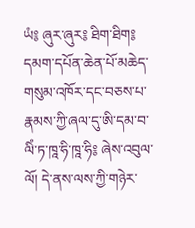ཡཾ༔ ཞུར་ཞུར༔ ཐིག་ཐིག༔ དམག་དཔོན་ཆེན་པོ་མཆེད་གསུམ་འཁོར་དང་བཅས་པ་རྣམས་ཀྱི་ཞལ་དུ་ཨི་དམ་བ་ལིཾ་ཏ་ཁཱ་ཧི་ཁཱ་ཧི༔ ཞེས་འབུལ་ལོ། དེ་ནས་ལས་ཀྱི་གཉེར་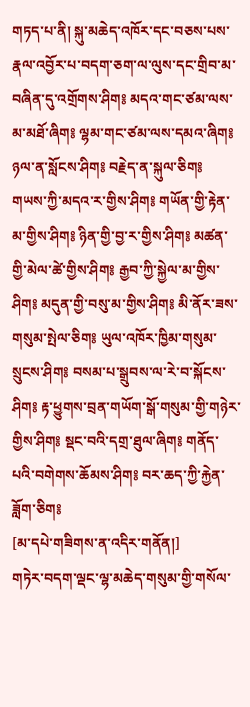གཏད་པ་ནི། སྐུ་མཆེད་འཁོར་དང་བཅས་པས་རྣལ་འབྱོར་པ་བདག་ཅག་ལ་ལུས་དང་གྲིབ་མ་བཞིན་དུ་འགྲོགས་ཤིག༔ མདའ་གང་ཙམ་ལས་མ་མཐོ་ཞིག༔ ལྷམ་གང་ཙམ་ལས་དམའ་ཞིག༔ ཉལ་ན་སློངས་ཤིག༔ བརྗེད་ན་སྐུལ་ཅིག༔ གཡས་ཀྱི་མདའ་ར་གྱིས་ཤིག༔ གཡོན་གྱི་རྟེན་མ་གྱིས་ཤིག༔ ཉིན་གྱི་བྱ་ར་གྱིས་ཤིག༔ མཚན་གྱི་མེལ་ཚེ་གྱིས་ཤིག༔ རྒྱབ་ཀྱི་སྐྱེལ་མ་གྱིས་ཤིག༔ མདུན་གྱི་བསུ་མ་གྱིས་ཤིག༔ མི་ནོར་ཟས་གསུམ་སྤེལ་ཅིག༔ ཡུལ་འཁོར་ཁྱིམ་གསུམ་སྲུངས་ཤིག༔ བསམ་པ་སྒྲུབས་ལ་རེ་བ་སྐོངས་ཤིག༔ རྟ་ཕྱུགས་བྲན་གཡོག་སྒོ་གསུམ་གྱི་གཉེར་གྱིས་ཤིག༔ སྡང་བའི་དགྲ་ཐུལ་ཞིག༔ གནོད་པའི་བགེགས་ཆོམས་ཤིག༔ བར་ཆད་ཀྱི་རྐྱེན་ཟློག་ཅིག༔
[མ་དཔེ་གཟིགས་ན་འདིར་གནོན།]
གཏེར་བདག་ལྡང་ལྷ་མཆེད་གསུམ་གྱི་གསོལ་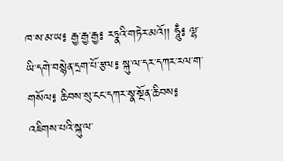ཁ་ས་མ་ཡ༔ རྒྱ་རྒྱ་རྒྱ༔ རཏྣའི་གཏེར་མའོ།། ཧཱུྃ༔ ལྷ་ཡི་དགེ་བསྙེན་དྲག་པོ་རྩལ༔ སྐུ་ལ་དར་དཀར་རལ་ག་གསོལ༔ ཆིབས་སུ་ངང་དཀར་སྣ་སྔོན་ཆིབས༔ འཇིགས་པའི་སྐུ་ལ་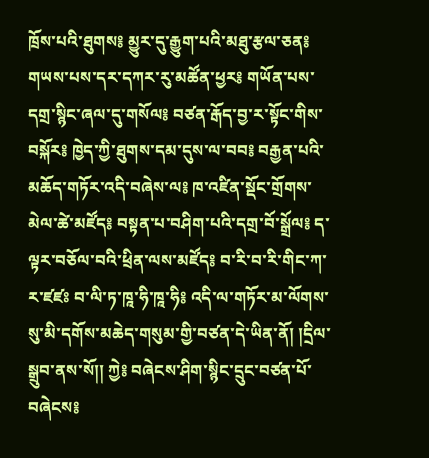ཁྲོས་པའི་ཐུགས༔ མྱུར་དུ་རྒྱུག་པའི་མཐུ་རྩལ་ཅན༔ གཡས་པས་དར་དཀར་རུ་མཚོན་ཕྱར༔ གཡོན་པས་དགྲ་སྙིང་ཞལ་དུ་གསོལ༔ བཙན་རྒོད་བྱ་ར་སྟོང་གིས་བསྐོར༔ ཁྱེད་ཀྱི་ཐུགས་དམ་དུས་ལ་བབ༔ བརྒྱན་པའི་མཆོད་གཏོར་འདི་བཞེས་ལ༔ ཁ་འཛིན་སྡོང་གྲོགས་མེལ་ཚེ་མཛོད༔ བསྟན་པ་བཤིག་པའི་དགྲ་བོ་སྒྲོལ༔ ད་ལྟར་བཅོལ་བའི་ཕྲིན་ལས་མཛོད༔ བ་རི་བ་རི་གིང་ཀ་ར་ཛཛཿ བ་ལི་ཏ་ཁཱ་ཧི་ཁཱ་ཧི༔ འདི་ལ་གཏོར་མ་ལོགས་སུ་མི་དགོས་མཆེད་གསུམ་གྱི་བཙན་དེ་ཡིན་ནོ། །དྲིལ་སྒྲུབ་ནས་སོ།། ཀྱེ༔ བཞེངས་ཤིག་སྙིང་དྲུང་བཙན་པོ་བཞེངས༔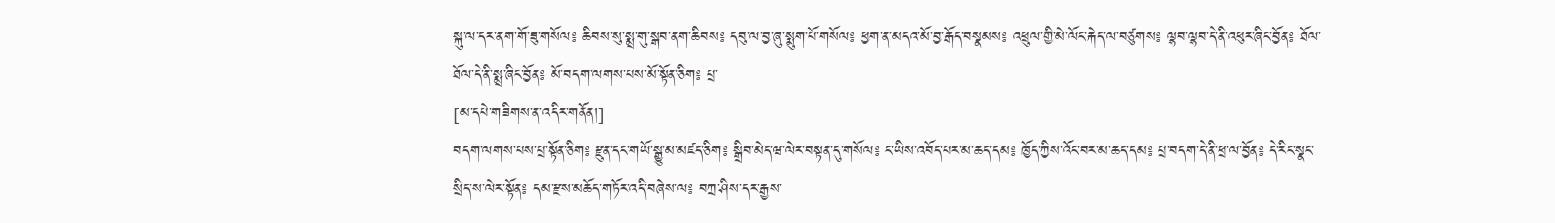སྐུ་ལ་དར་ནག་གོ་ཟུ་གསོལ༔ ཆིབས་སུ་སྨྲ་གུ་སྒབ་ནག་ཆིབས༔ དབུ་ལ་བྱ་ཞུ་སྨུག་པོ་གསོལ༔ ཕྱག་ན་མདའ་མོ་བྱ་རྒོད་བསྣམས༔ འཕྲུལ་གྱི་མེ་ལོང་རྐེད་ལ་བཙུགས༔ ལྷབ་ལྷབ་དེ་ནི་འཕུར་ཞིང་བྱོན༔ ཐོལ་ཐོལ་དེ་ནི་སྨྲ་ཞིང་བྱོན༔ མོ་བདག་ལགས་པས་མོ་སྟོན་ཅིག༔ པྲ་
[མ་དཔེ་གཟིགས་ན་འདིར་གནོན།]
བདག་ལགས་པས་པྲ་སྟོན་ཅིག༔ རྫུན་དང་གཡོ་སྒྱུ་མ་མཛད་ཅིག༔ སྒྲིབ་མེད་ཝ་ལེར་བསྟན་དུ་གསོལ༔ ང་ཡིས་འབོད་པར་མ་ཆད་དམ༔ ཁྱོད་ཀྱིས་འོང་བར་མ་ཆད་དམ༔ པྲ་བདག་དེ་ནི་ཕྲ་ལ་བྱོན༔ དེ་རིང་སྣང་སྲིད་ས་ལེར་སྟོན༔ དམ་རྫས་མཆོད་གཏོར་འདི་བཞེས་ལ༔ བཀྲ་ཤིས་དར་རྒྱས་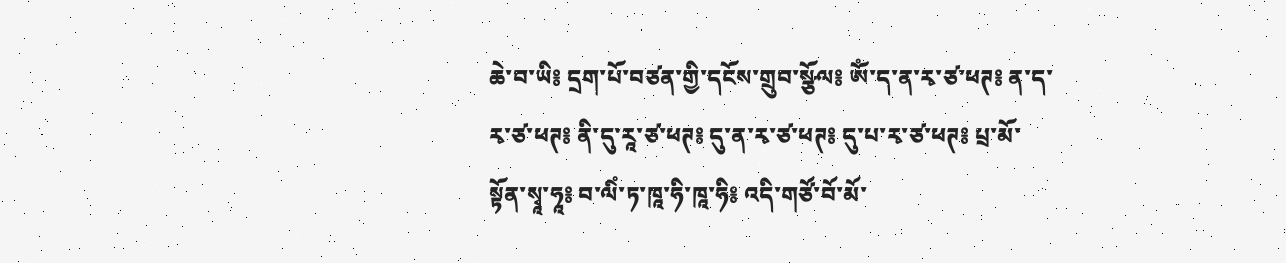ཆེ་བ་ཡི༔ དྲག་པོ་བཙན་གྱི་དངོས་གྲུབ་སྩོལ༔ ཨོཾ་ད་ན་རྭ་ཙ་ཕཊ༔ ན་ད་རྭ་ཙ་ཕཊ༔ ནི་དུ་རཱ་ཙ་ཕཊ༔ དུ་ན་རྭ་ཙ་ཕཊ༔ དུ་པ་རྭ་ཙ་ཕཊ༔ པྲ་མོ་སྟོན་སྭཱ་ཧཱ༔ བ་ལིཾ་ཏ་ཁཱ་ཧི་ཁཱ་ཧི༔ འདི་གཙོ་བོ་མོ་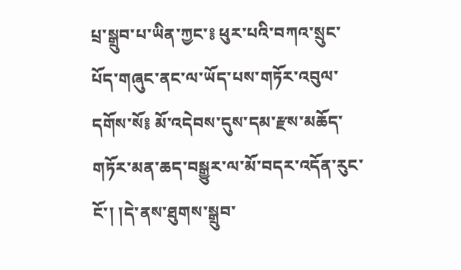པྲ་སྒྲུབ་པ་ཡིན་ཀྱང་༔ ཕུར་པའི་བཀའ་སྲུང་པོད་གཞུང་ནང་ལ་ཡོད་པས་གཏོར་འབུལ་དགོས་སོ༔ མོ་འདེབས་དུས་དམ་རྫས་མཆོད་གཏོར་མན་ཆད་བསྒྱུར་ལ་མོ་བདར་འདོན་རུང་ངོ་། །དེ་ནས་ཐུགས་སྒྲུབ་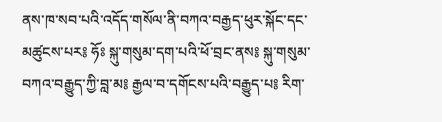ནས་ཁ་སབ་པའི་འདོད་གསོལ་ནི་བཀའ་བརྒྱད་ཕུར་སྐོང་དང་མཚུངས་པར༔ ཧོཿ སྐུ་གསུམ་དག་པའི་ཕོ་བྲང་ནས༔ སྐུ་གསུམ་བཀའ་བརྒྱུད་ཀྱི་བླ་མ༔ རྒྱལ་བ་དགོངས་པའི་བརྒྱུད་པ༔ རིག་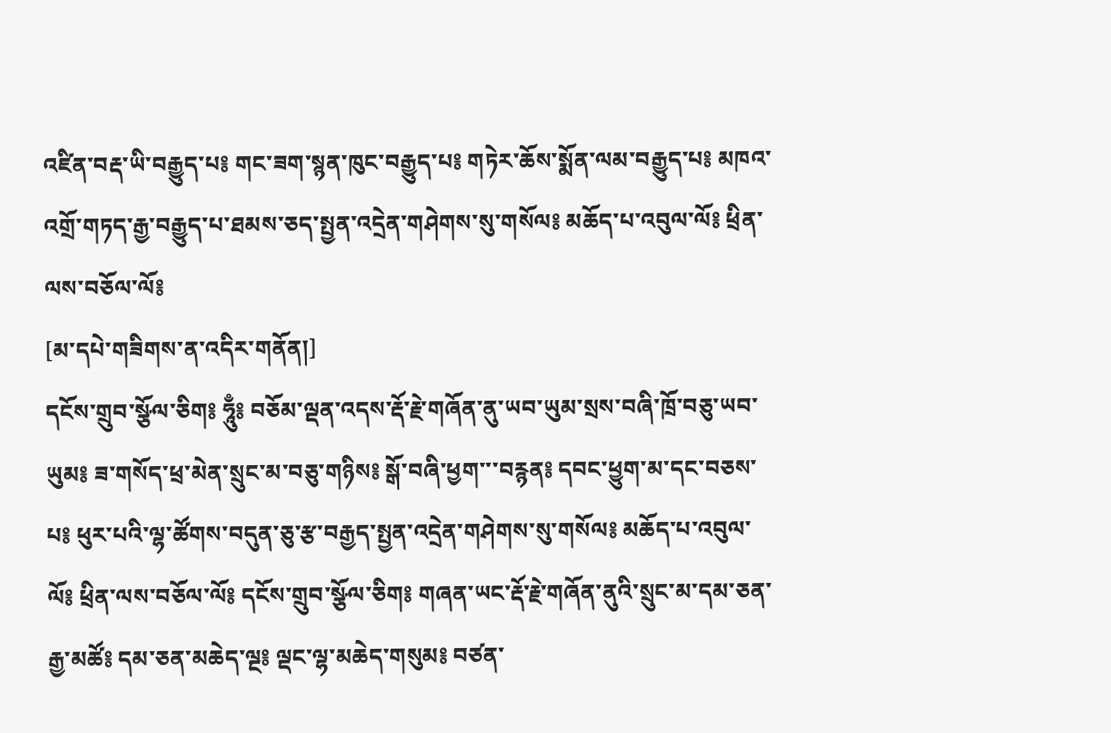འཛིན་བརྡ་ཡི་བརྒྱུད་པ༔ གང་ཟག་སྙན་ཁུང་བརྒྱུད་པ༔ གཏེར་ཆོས་སྨོན་ལམ་བརྒྱུད་པ༔ མཁའ་འགྲོ་གཏད་རྒྱ་བརྒྱུད་པ་ཐམས་ཅད་སྤྱན་འདྲེན་གཤེགས་སུ་གསོལ༔ མཆོད་པ་འབུལ་ལོ༔ ཕྲིན་ལས་བཅོལ་ལོ༔
[མ་དཔེ་གཟིགས་ན་འདིར་གནོན།]
དངོས་གྲུབ་སྩོལ་ཅིག༔ ཧཱུྃ༔ བཅོམ་ལྡན་འདས་རྡོ་རྗེ་གཞོན་ནུ་ཡབ་ཡུམ་སྲས་བཞི་ཁྲོ་བཅུ་ཡབ་ཡུམ༔ ཟ་གསོད་ཕྲ་མེན་སྲུང་མ་བཅུ་གཉིས༔ སྒོ་བཞི་ཕྱག་་་བརྙན༔ དབང་ཕྱུག་མ་དང་བཅས་པ༔ ཕུར་པའི་ལྷ་ཚོགས་བདུན་ཅུ་རྩ་བརྒྱད་སྤྱན་འདྲེན་གཤེགས་སུ་གསོལ༔ མཆོད་པ་འབུལ་ལོ༔ ཕྲིན་ལས་བཅོལ་ལོ༔ དངོས་གྲུབ་སྩོལ་ཅིག༔ གཞན་ཡང་རྡོ་རྗེ་གཞོན་ནུའི་སྲུང་མ་དམ་ཅན་རྒྱ་མཚོ༔ དམ་ཅན་མཆེད་ལྔ༔ ལྡང་ལྷ་མཆེད་གསུམ༔ བཙན་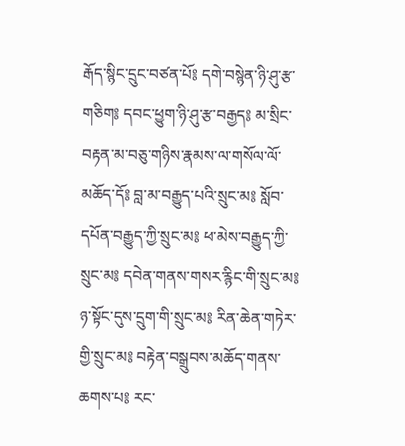རྒོད་སྙིང་དྲུང་བཙན་པོ༔ དགེ་བསྙེན་ཉི་ཤུ་རྩ་གཅིག༔ དབང་ཕྱུག་ཉི་ཤུ་རྩ་བརྒྱད༔ མ་སྲིང་བརྟན་མ་བཅུ་གཉིས་རྣམས་ལ་གསོལ་ལོ་མཆོད་དོ༔ བླ་མ་བརྒྱུད་པའི་སྲུང་མ༔ སློབ་དཔོན་བརྒྱུད་ཀྱི་སྲུང་མ༔ ཕ་མེས་བརྒྱུད་ཀྱི་སྲུང་མ༔ དབེན་གནས་གསར་རྙིང་གི་སྲུང་མ༔ ཉ་སྟོང་དུས་དྲུག་གི་སྲུང་མ༔ རིན་ཆེན་གཏེར་གྱི་སྲུང་མ༔ བརྟེན་བསྒྲུབས་མཆོད་གནས་ཆགས་པ༔ རང་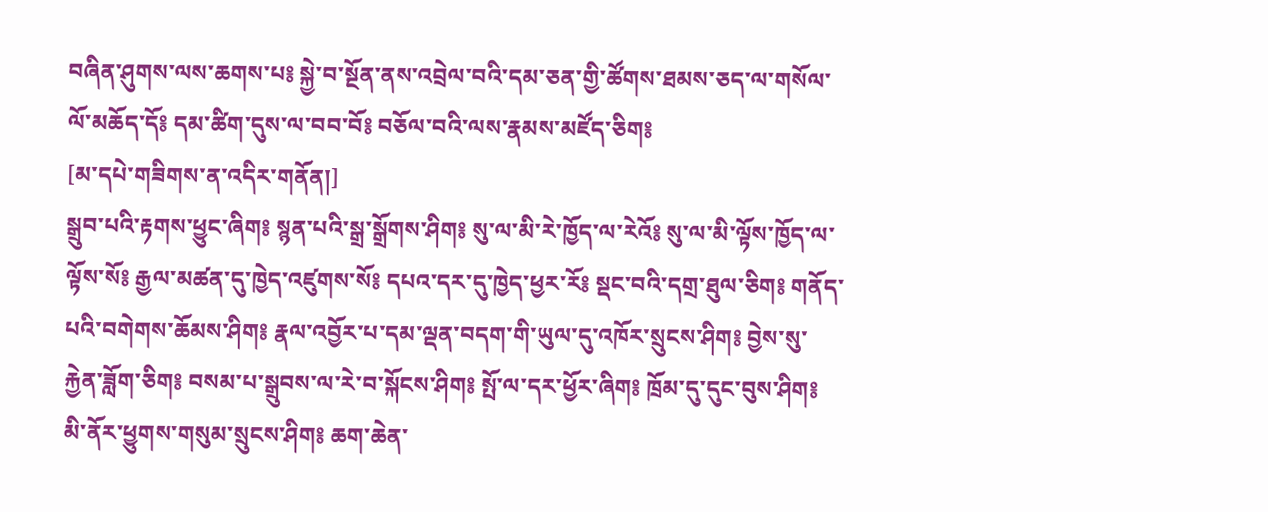བཞིན་ཤུགས་ལས་ཆགས་པ༔ སྐྱེ་བ་སྔོན་ནས་འབྲེལ་བའི་དམ་ཅན་གྱི་ཚོགས་ཐམས་ཅད་ལ་གསོལ་ལོ་མཆོད་དོ༔ དམ་ཚིག་དུས་ལ་བབ་བོ༔ བཅོལ་བའི་ལས་རྣམས་མཛོད་ཅིག༔
[མ་དཔེ་གཟིགས་ན་འདིར་གནོན།]
སྒྲུབ་པའི་རྟགས་ཕྱུང་ཞིག༔ སྙན་པའི་སྒྲ་སྒྲོགས་ཤིག༔ སུ་ལ་མི་རེ་ཁྱོད་ལ་རེའོ༔ སུ་ལ་མི་ལྟོས་ཁྱོད་ལ་ལྟོས་སོ༔ རྒྱལ་མཚན་དུ་ཁྱེད་འཛུགས་སོ༔ དཔའ་དར་དུ་ཁྱེད་ཕྱར་རོ༔ སྡང་བའི་དགྲ་ཐུལ་ཅིག༔ གནོད་པའི་བགེགས་ཆོམས་ཤིག༔ རྣལ་འབྱོར་པ་དམ་ལྡན་བདག་གི་ཡུལ་དུ་འཁོར་སྲུངས་ཤིག༔ བྱེས་སུ་རྐྱེན་ཟློག་ཅིག༔ བསམ་པ་སྒྲུབས་ལ་རེ་བ་སྐོངས་ཤིག༔ སྤོ་ལ་དར་ཕྱོར་ཞིག༔ ཁྲོམ་དུ་དུང་བུས་ཤིག༔ མི་ནོར་ཕྱུགས་གསུམ་སྲུངས་ཤིག༔ ཆག་ཆེན་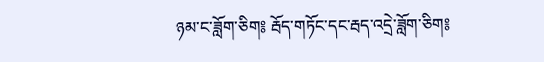ཉམ་ང་ཟློག་ཅིག༔ རྦོད་གཏོང་དང་རྦད་འདྲེ་ཟློག་ཅིག༔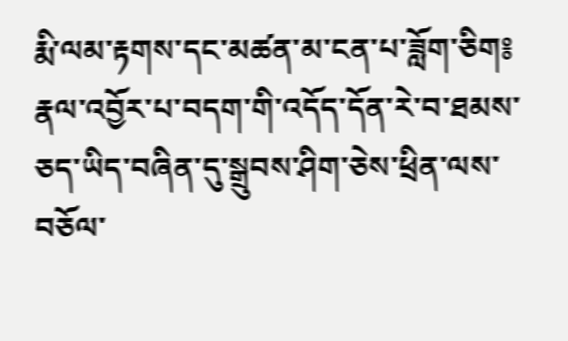རྨི་ལམ་རྟགས་དང་མཚན་མ་ངན་པ་ཟློག་ཅིག༔ རྣལ་འབྱོར་པ་བདག་གི་འདོད་དོན་རེ་བ་ཐམས་ཅད་ཡིད་བཞིན་དུ་སྒྲུབས་ཤིག་ཅེས་ཕྲིན་ལས་བཅོལ་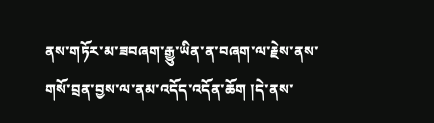ནས་གཏོར་མ་ཟབཞག་རྒྱུ་ཡིན་ན་བཞག་ལ་རྗེས་ནས་གསོ་བྲན་བྱས་ལ་ནམ་འདོད་འདོན་ཆོག །དེ་ནས་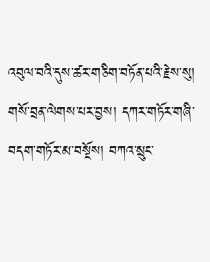འབུལ་བའི་དུས་ཚར་གཅིག་བཏོན་པའི་རྗེས་སུ། གསོ་བྲན་ལེགས་པར་བྱས། དཀར་གཏོར་གཞི་བདག་གཏོར་མ་བསྔོས། བཀའ་སྲུང་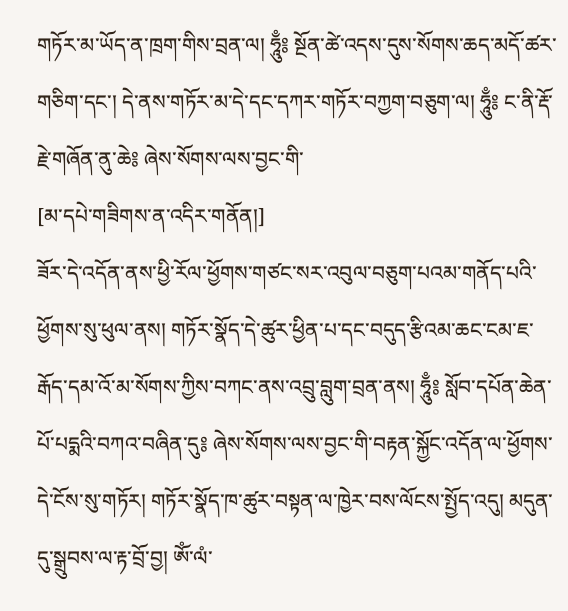གཏོར་མ་ཡོད་ན་ཁྲག་གིས་བྲན་ལ། ཧཱུྃ༔ སྔོན་ཚེ་འདས་དུས་སོགས་ཆད་མདོ་ཚར་གཅིག་དང་། དེ་ནས་གཏོར་མ་དེ་དང་དཀར་གཏོར་བཀྱག་བཅུག་ལ། ཧཱུྃ༔ ང་ནི་རྡོ་རྗེ་གཞོན་ནུ་ཆེ༔ ཞེས་སོགས་ལས་བྱང་གི་
[མ་དཔེ་གཟིགས་ན་འདིར་གནོན།]
ཟོར་དེ་འདོན་ནས་ཕྱི་རོལ་ཕྱོགས་གཙང་སར་འབུལ་བཅུག་པའམ་གནོད་པའི་ཕྱོགས་སུ་ཕུལ་ནས། གཏོར་སྣོད་དེ་ཚུར་ཕྱིན་པ་དང་བདུད་རྩིའམ་ཆང་ངམ་ཇ་རྒོད་དམ་འོ་མ་སོགས་ཀྱིས་བཀང་ནས་འབྲུ་བླུག་བྲན་ནས། ཧཱུྃ༔ སློབ་དཔོན་ཆེན་པོ་པདྨའི་བཀའ་བཞིན་དུ༔ ཞེས་སོགས་ལས་བྱང་གི་བརྟན་སྐྱོང་འདོན་ལ་ཕྱོགས་དེ་ངོས་སུ་གཏོར། གཏོར་སྣོད་ཁ་ཚུར་བསྟན་ལ་ཁྱེར་བས་ལོངས་སྤྱོད་འདུ། མདུན་དུ་སྒྲུབས་ལ་རྟ་བྲོ་བྱ། ཨོཾ་ལཾ་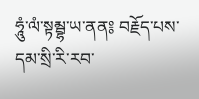ཧཱུཾ་ལཾ་སྟམྦྷ་ཡ་ནན༔ བརྗོད་པས་དམ་སྲི་རི་རབ་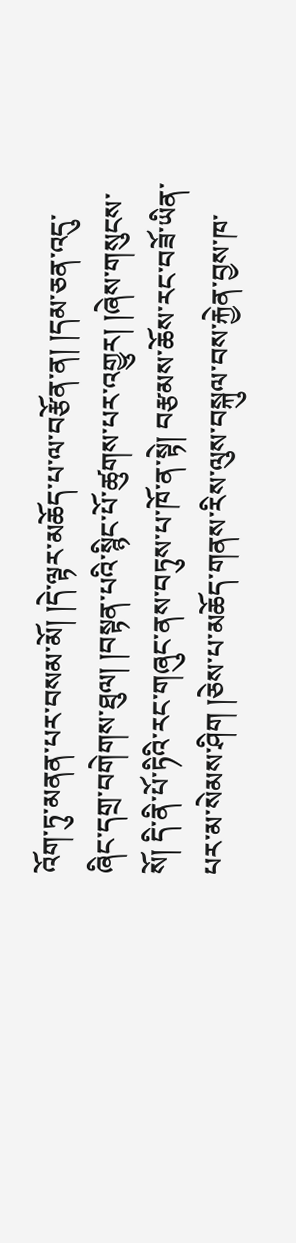འོག་ཏུ་མནན་པར་བསམ་མོ། །དེ་ལྟར་མཆོད་པ་ལ་བརྩོན་ན། །དམ་ཅན་འདུ་ཞིང་དགྲ་བགེགས་ཐུལ། །བསྟན་པའི་སྙིང་པོ་ཚུགས་པར་འགྱུར། །ཞེས་གསུངས་སོ། དི་ནི་པོ་ཏིའི་རང་གཞུང་ནས་བཏུས་པ་ཁོ་ན་སྟེ། བརྩམས་ཆོས་རང་བཟོ་ཡིན་པར་མ་སེམས་ཤིག །ཅེས་པ་མཆོད་གནས་རིས་ལུས་བསྐུལ་བས་རྐྱེན་བྱས་ཁ་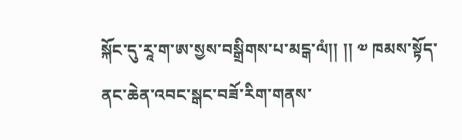སྐོང་དུ་རཱ་ག་ཨ་སྱས་བསྒྲིགས་པ་མངྒ་ལཾ།། །། ༧ ཁམས་སྟོད་ནང་ཆེན་འབང་སྒང་བཟོ་རིག་གནས་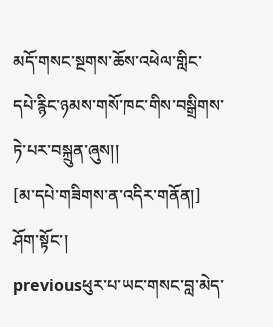མདོ་གསང་སྔགས་ཆོས་འཕེལ་གླིང་དཔེ་རྙིང་ཉམས་གསོ་ཁང་གིས་བསྒྲིགས་ཏེ་པར་བསྐྲུན་ཞུས།།
[མ་དཔེ་གཟིགས་ན་འདིར་གནོན།]
ཤོག་སྟོང་།
previousཕུར་པ་ཡང་གསང་བླ་མེད་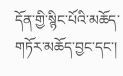དོན་གྱི་སྙིང་པོའི་མཆོད་གཏོར་མཆོད་བྱང་དང་།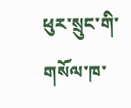ཕུར་སྲུང་གི་གསོལ་ཁ་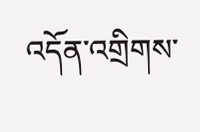འདོན་འགྲིགས་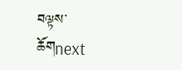བལྟས་ཆོགnext